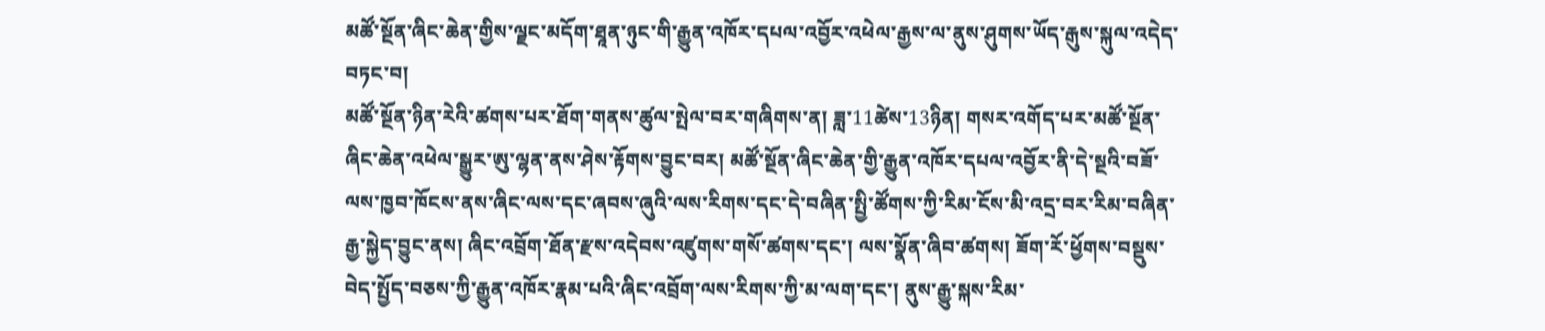མཚོ་སྔོན་ཞིང་ཆེན་གྱིས་ལྗང་མདོག་ཐཱན་ཉུང་གི་རྒྱུན་འཁོར་དཔལ་འབྱོར་འཕེལ་རྒྱས་ལ་ནུས་ཤུགས་ཡོད་རྒུས་སྐུལ་འདེད་བཏང་བ།
མཚོ་སྔོན་ཉིན་རེའི་ཚགས་པར་ཐོག་གནས་ཚུལ་སྤེལ་བར་གཞིགས་ན། ཟླ་11ཚེས་13ཉིན། གསར་འགོད་པར་མཚོ་སྔོན་ཞིང་ཆེན་འཕེལ་སྒྱུར་ཨུ་ལྷན་ནས་ཤེས་རྟོགས་བྱུང་བར། མཚོ་སྔོན་ཞིང་ཆེན་གྱི་རྒྱུན་འཁོར་དཔལ་འབྱོར་ནི་དེ་སྔའི་བཟོ་ལས་ཁྱབ་ཁོངས་ནས་ཞིང་ལས་དང་ཞབས་ཞུའི་ལས་རིགས་དང་དེ་བཞིན་སྤྱི་ཚོགས་ཀྱི་རིམ་ངོས་མི་འདྲ་བར་རིམ་བཞིན་རྒྱ་སྐྱེད་བྱུང་ནས། ཞིང་འབྲོག་ཐོན་རྫས་འདེབས་འཛུགས་གསོ་ཚགས་དང་། ལས་སྣོན་ཞིབ་ཚགས། ཟོག་རོ་ཕྱོགས་བསྡུས་བེད་སྤྱོད་བཅས་ཀྱི་རྒྱུན་འཁོར་རྣམ་པའི་ཞིང་འབྲོག་ལས་རིགས་ཀྱི་མ་ལག་དང་། ནུས་རྒྱུ་སྐས་རིམ་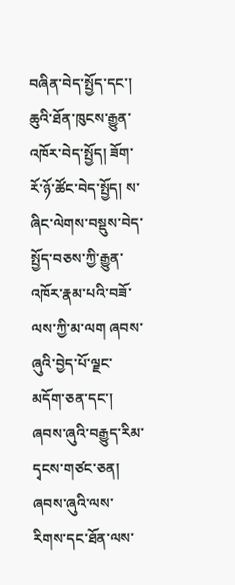བཞིན་བེད་སྤྱོད་དང་། ཆུའི་ཐོན་ཁུངས་རྒྱུན་འཁོར་བེད་སྤྱོད། ཟོག་རོ་ཉོ་ཚོང་བེད་སྤྱོད། ས་ཞིང་ལེགས་བསྡུས་བེད་སྤྱོད་བཅས་ཀྱི་རྒྱུན་འཁོར་རྣམ་པའི་བཟོ་ལས་ཀྱི་མ་ལག ཞབས་ཞུའི་བྱེད་པོ་ལྗང་མདོག་ཅན་དང་། ཞབས་ཞུའི་བརྒྱུད་རིམ་དྭངས་གཙང་ཅན། ཞབས་ཞུའི་ལས་རིགས་དང་ཐོན་ལས་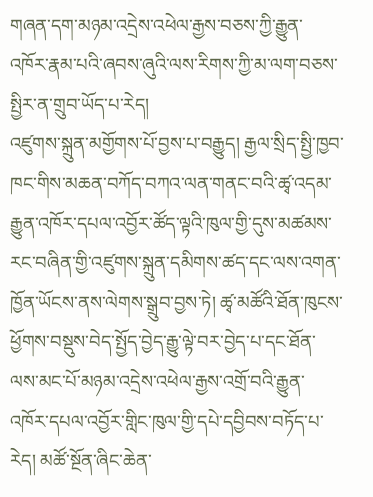གཞན་དག་མཉམ་འདྲེས་འཕེལ་རྒྱས་བཅས་ཀྱི་རྒྱུན་འཁོར་རྣམ་པའི་ཞབས་ཞུའི་ལས་རིགས་ཀྱི་མ་ལག་བཅས་སྤྱིར་ན་གྲུབ་ཡོད་པ་རེད།
འཛུགས་སྐྲུན་མགྱོགས་པོ་བྱས་པ་བརྒྱུད། རྒྱལ་སྲིད་སྤྱི་ཁྱབ་ཁང་གིས་མཆན་བཀོད་བཀའ་ལན་གནང་བའི་ཚྭ་འདམ་རྒྱུན་འཁོར་དཔལ་འབྱོར་ཚོད་ལྟའི་ཁུལ་གྱི་དུས་མཚམས་རང་བཞིན་གྱི་འཛུགས་སྐྲུན་དམིགས་ཚད་དང་ལས་འགན་ཁྱོན་ཡོངས་ནས་ལེགས་སྒྲུབ་བྱས་ཏེ། ཚྭ་མཚོའི་ཐོན་ཁུངས་ཕྱོགས་བསྡུས་བེད་སྤྱོད་བྱེད་རྒྱུ་ལྟེ་བར་བྱེད་པ་དང་ཐོན་ལས་མང་པོ་མཉམ་འདྲེས་འཕེལ་རྒྱས་འགྲོ་བའི་རྒྱུན་འཁོར་དཔལ་འབྱོར་གླིང་ཁུལ་གྱི་དཔེ་དབྱིབས་བཏོད་པ་རེད། མཚོ་སྔོན་ཞིང་ཆེན་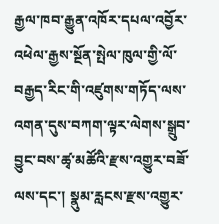རྒྱལ་ཁབ་རྒྱུན་འཁོར་དཔལ་འབྱོར་འཕེལ་རྒྱས་སྔོན་སྤེལ་ཁུལ་གྱི་ལོ་བརྒྱད་རིང་གི་འཛུགས་གཏོད་ལས་འགན་དུས་བཀག་ལྟར་ལེགས་སྒྲུབ་བྱུང་བས་ཚྭ་མཚོའི་རྫས་འགྱུར་བཟོ་ལས་དང་། སྣུམ་རླངས་རྫས་འགྱུར་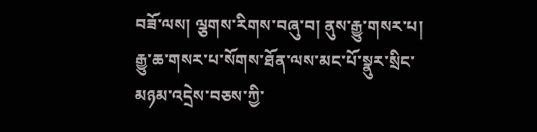བཟོ་ལས། ལྕགས་རིགས་བཞུ་བ། ནུས་རྒྱུ་གསར་པ། རྒྱུ་ཆ་གསར་པ་སོགས་ཐོན་ལས་མང་པོ་སྣུར་སྲིང་མཉམ་འདྲེས་བཅས་ཀྱི་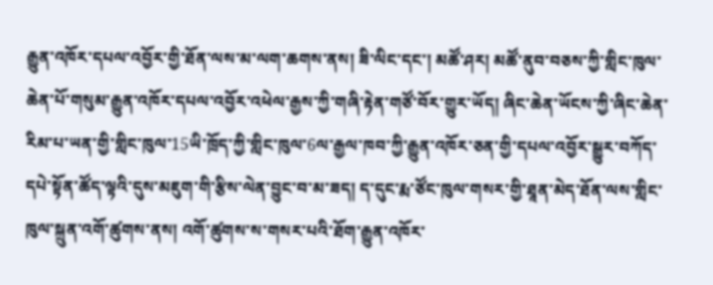རྒྱུན་འཁོར་དཔལ་འབྱོར་གྱི་ཐོན་ལས་མ་ལག་ཆགས་ནས། ཟི་ལིང་དང་། མཚོ་ཤར། མཚོ་ནུབ་བཅས་ཀྱི་གླིང་ཁུལ་ཆེན་པོ་གསུམ་རྒྱུན་འཁོར་དཔལ་འབྱོར་འཕེལ་རྒྱས་ཀྱི་གཞི་རྟེན་གཙོ་བོར་གྱུར་ཡོད། ཞིང་ཆེན་ཡོངས་ཀྱི་ཞིང་ཆེན་རིམ་པ་ཡན་གྱི་གླིང་ཁུལ་15ཡི་ཁྲོད་ཀྱི་གླིང་ཁུལ་6ལ་རྒྱལ་ཁབ་ཀྱི་རྒྱུན་འཁོར་ཅན་གྱི་དཔལ་འབྱོར་སྒྱུར་བཀོད་དཔེ་སྟོན་ཚོད་ལྟའི་དུས་མཇུག་གི་རྩིས་ལེན་བྱུང་བ་མ་ཟད། ད་དུང་རྨ་ཙོང་ཁུལ་གསར་གྱི་ཐཱན་མེད་ཐོན་ལས་གླིང་ཁུལ་སྐྲུན་འགོ་ཚུགས་ནས། འགོ་ཚུགས་ས་གསར་པའི་ཐོག་རྒྱུན་འཁོར་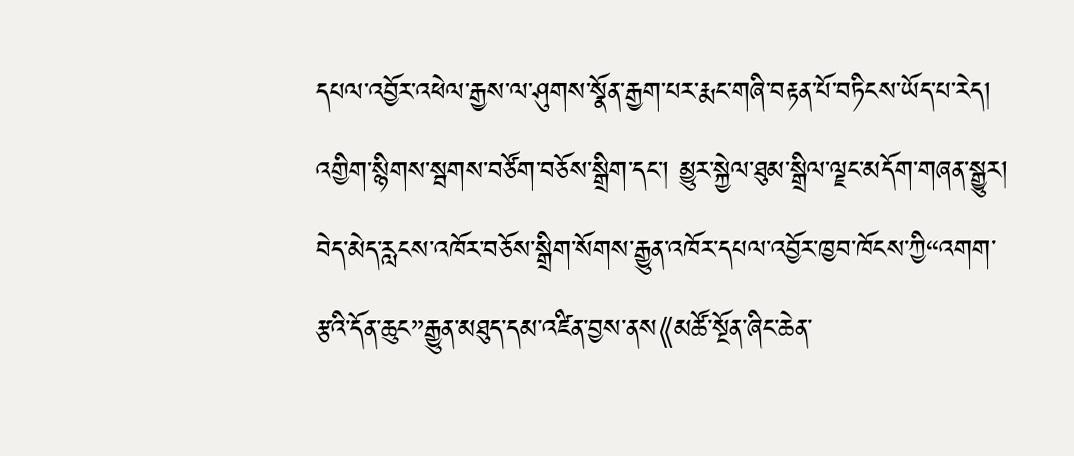དཔལ་འབྱོར་འཕེལ་རྒྱས་ལ་ཤུགས་སྣོན་རྒྱག་པར་རྨང་གཞི་བརྟན་པོ་བཏིངས་ཡོད་པ་རེད།
འགྱིག་སྙིགས་སྦགས་བཙོག་བཅོས་སྒྲིག་དང་། མྱུར་སྐྱེལ་ཐུམ་སྒྲིལ་ལྗང་མདོག་གཞན་སྒྱུར། བེད་མེད་རླངས་འཁོར་བཅོས་སྒྲིག་སོགས་རྒྱུན་འཁོར་དཔལ་འབྱོར་ཁྱབ་ཁོངས་ཀྱི“འགག་རྩའི་དོན་ཆུང”རྒྱུན་མཐུད་དམ་འཛིན་བྱས་ནས《མཚོ་སྔོན་ཞིང་ཆེན་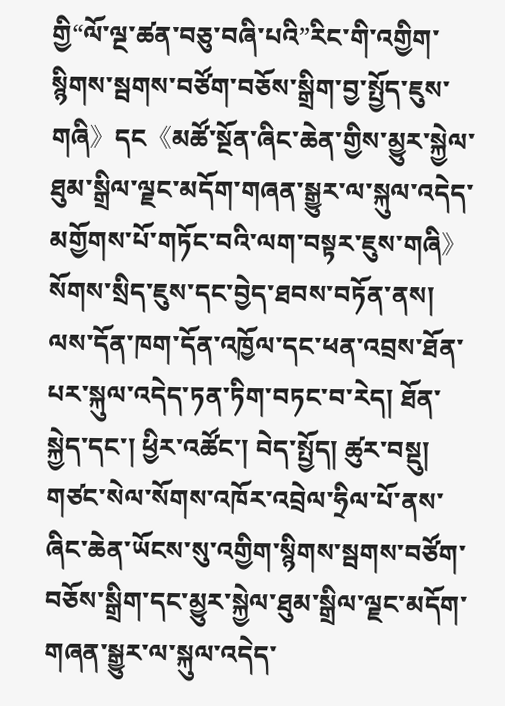གྱི“ལོ་ལྔ་ཚན་བཅུ་བཞི་པའི”རིང་གི་འགྱིག་སྙིགས་སྦགས་བཙོག་བཅོས་སྒྲིག་བྱ་སྤྱོད་ཇུས་གཞི》དང《མཚོ་སྔོན་ཞིང་ཆེན་གྱིས་མྱུར་སྐྱེལ་ཐུམ་སྒྲིལ་ལྗང་མདོག་གཞན་སྒྱུར་ལ་སྐུལ་འདེད་མགྱོགས་པོ་གཏོང་བའི་ལག་བསྟར་ཇུས་གཞི》སོགས་སྲིད་ཇུས་དང་བྱེད་ཐབས་བཏོན་ནས། ལས་དོན་ཁག་དོན་འཁྱོལ་དང་ཕན་འབྲས་ཐོན་པར་སྐུལ་འདེད་ཏན་ཏིག་བཏང་བ་རེད། ཐོན་སྐྱེད་དང་། ཕྱིར་འཚོང་། བེད་སྤྱོད། ཚུར་བསྡུ། གཙང་སེལ་སོགས་འཁོར་འབྲེལ་ཧྲིལ་པོ་ནས་ཞིང་ཆེན་ཡོངས་སུ་འགྱིག་སྙིགས་སྦགས་བཙོག་བཅོས་སྒྲིག་དང་མྱུར་སྐྱེལ་ཐུམ་སྒྲིལ་ལྗང་མདོག་གཞན་སྒྱུར་ལ་སྐུལ་འདེད་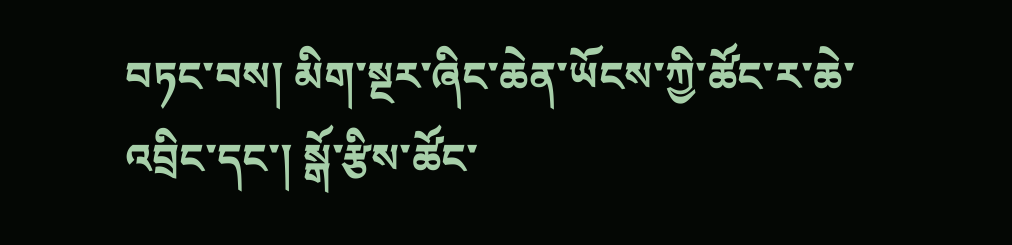བཏང་བས། མིག་སྔར་ཞིང་ཆེན་ཡོངས་ཀྱི་ཚོང་ར་ཆེ་འབྲིང་དང་། སྒོ་རྩིས་ཚོང་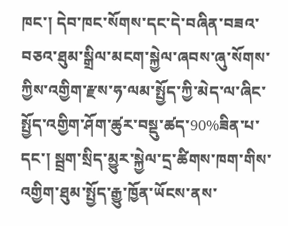ཁང་། དེབ་ཁང་སོགས་དང་དེ་བཞིན་བཟའ་བཅའ་ཐུམ་སྒྲིལ་མངག་སྐྱེལ་ཞབས་ཞུ་སོགས་ཀྱིས་འགྱིག་རྫས་ཧ་ལམ་སྤྱོད་ཀྱི་མེད་ལ་ཞིང་སྤྱོད་འགྱིག་ཤོག་ཚུར་བསྡུ་ཚད་90%ཟིན་པ་དང་། སྦྲག་སྲིད་མྱུར་སྐྱེལ་དྲ་ཚིགས་ཁག་གིས་འགྱིག་ཐུམ་སྤྱོད་རྒྱུ་ཁྱོན་ཡོངས་ནས་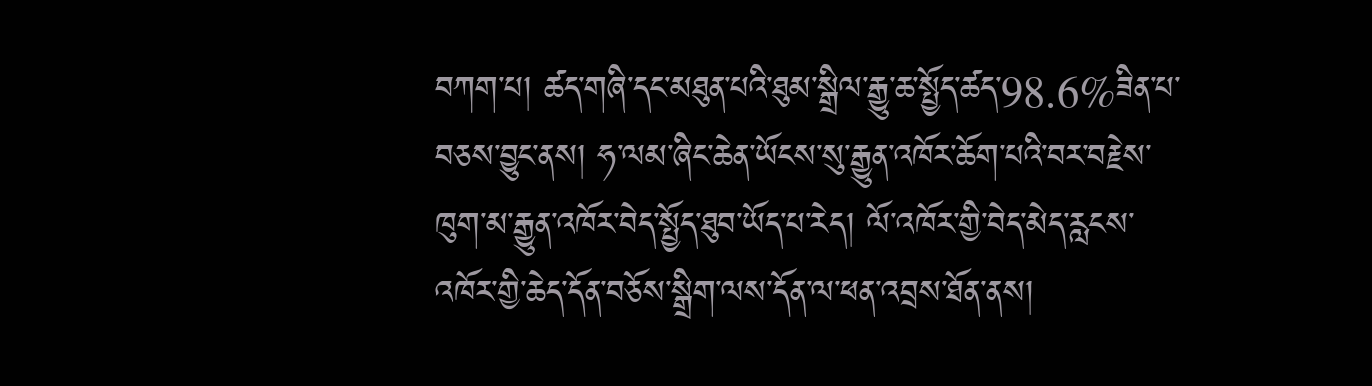བཀག་པ། ཚད་གཞི་དང་མཐུན་པའི་ཐུམ་སྒྲིལ་རྒྱུ་ཆ་སྤྱོད་ཚད་98.6%ཟིན་པ་བཅས་བྱུང་ནས། ཧ་ལམ་ཞིང་ཆེན་ཡོངས་སུ་རྒྱུན་འཁོར་ཆོག་པའི་བར་བརྗེས་ཁུག་མ་རྒྱུན་འཁོར་བེད་སྤྱོད་ཐུབ་ཡོད་པ་རེད། ལོ་འཁོར་གྱི་བེད་མེད་རླངས་འཁོར་གྱི་ཆེད་དོན་བཅོས་སྒྲིག་ལས་དོན་ལ་ཕན་འབྲས་ཐོན་ནས།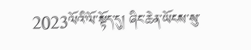2023ལོའི་ལོ་སྟོད་དུ། ཞིང་ཆེན་ཡོངས་སུ་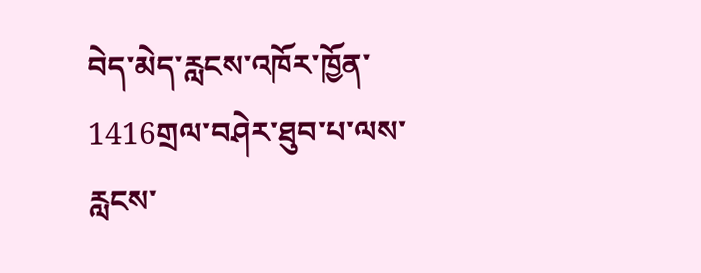བེད་མེད་རླངས་འཁོར་ཁྱོན་1416གྲལ་བཤེར་ཐུབ་པ་ལས་རླངས་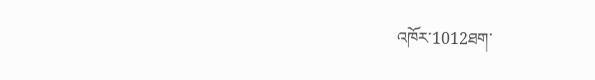འཁོར་1012ཐག་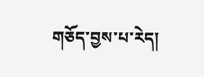གཅོད་བྱས་པ་རེད།